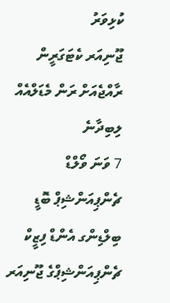ކުޅިވަރު
ޖޫނިއަރ ކެޓަގަރީން ރާއްޖެއަށް ރަން މެޑަލްއެއް ލިބިދާނެ
7 ވަނަ ވޯލްޑް ޗެންޕިއަންޝިޕް ބޮޑީ ބިލްޑިންގ އެންޑް ފިޒީކް
ޗެންޕިއަންޝިޕްގެ ޖޫނިއަރ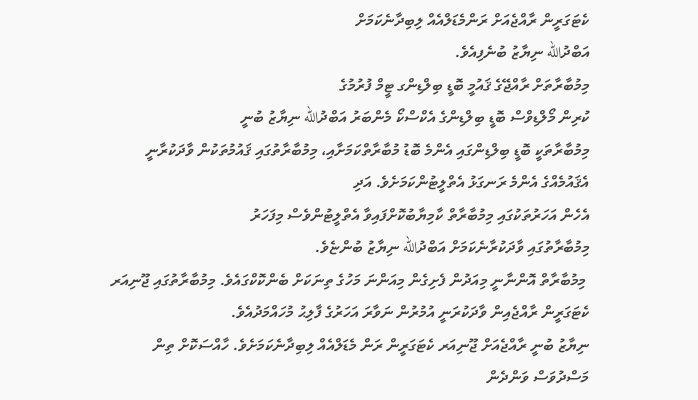ކެޓަގަރީން ރާއްޖެއަށް ރަންމެޑަލްއެއް ލިބިދާނެކަމަށް
އަބްދުالله ނިޔާޒު ބުނެފިއެވެ.
މިމުބާރާތަށް ރާއްޖޭގެ ޤައުމީ ބޮޑީ ބިލްޑިންގ ޓީމް ފުރުމުގެ
ކުރިން މޯލްޑިވްސް ބޮޑީ ބިލްޑިންގެ އެކްސްކޯ މެންބަރު އަބްދުالله ނިޔާޒު ބުނީ
މިމުބާރާތަކީ ބޮޑީ ބިލްޑިންގައި އެންމެ ބޮޑު މުބާރާތްކަމަށާއި، މިމުބާރާތުގައި ޤައުމުތަކުން ވާދަކުރާނީ އެޤައުމެއްގެ އެންމެ ރަނގަޅު އެތްލީޓުންކަމަށެވެ. އަދި
އެހެން އަހަރުތަކުގައި މިމުބާރާތް ކާމިޔާބުކޮށްފައިވާ އެތްލީޓުންވެސް މިފަހަރު
މިމުބާރާތުގައި ވާދަކުރާނެކަމަށް އަބްދުالله ނިޔާޒު ބުންޏެވެ.
 މިމުބާރާތް އޮންނާނީ މިއަދުން ފެށިގެން މިއަންނަ މަހުގެ ތިނަކަށް ބެންކޮކްގައެވެ. މިމުބާރާތުގައި ޖޫނިއަރ
ކެޓަގަރީން ރާއްޖެއިން ވާދަކުރަނީ އުމުރުން ނަވާރަ އަހަރުގެ ފާލިޙު މުހައްމަދުއެވެ.
ނިޔާޒު ބުނީ ރާއްޖެއަށް ޖޫނިއަރ ކެޓަގަރީން ރަން މެޑަލްއެއް ލިބިދާނެކަމަށެވެ. ހާއްސަކޮށް ތިން މަސްދުވަސް ވަންދެން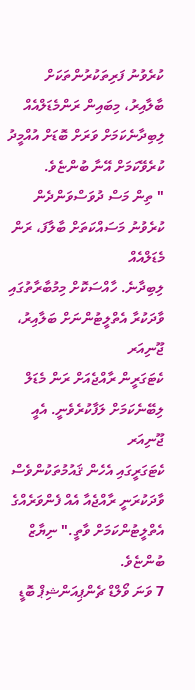ކުރެވުނު ފަރިތަކުރުންތަކަށް ބާލާއިރު، މިބައިން ރަންމެޑަލްއެއް ލިބިދާނެކަމަށް ވަރަށް ބޮޑަށް އުއްމީދު ކުރެވޭކަމަށް އޭނާ ބުންޏެވެ.
" ތިން މަސް ދުވަސްވަންދެން ކުރެވުނު މަސައްކަތަށް ބާލާފަ، ރަން މެޑަލްއެއް
ލިބިދާނެ. ހާއްސަކޮށް މިމުބާރާތުގައި ވާދަކުރާ އެތްލީޓުންނަށް ބަލާއިރު، ޖޫނިއަރ
ކެޓަގަރީން ރާއްޖެއަށް ރަން މެޑަލް ލިބޭނެކަމަށް ލަފާކުރެވެނީ. އެއީ ޖޫނިއަރ
ކެޓަގަރީގައި އެހެން ޤައުމުތަކުންވެސް ވާދަކުރަނީ ރާއްޖެއާ އެއް ފެންވަރެއްގެ
އެތްލީޓުންކަމަށް ވާތީ." ނިޔާޒް ބުންޏެވެ.
7 ވަނަ ވޯލްޑް ޗެންޕިއަންޝިޕް ބޮޑީ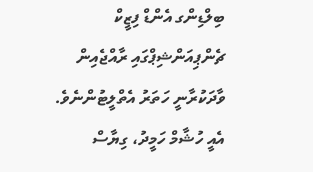ބިލްޑިންގ އެންޑް ފިޒީކް
ޗެންޕިއަންޝިޕްގައި ރާއްޖެއިން ވާދަކުރާނީ ހަތަރު އެތްލީޓުންނެވެ. އެއީ ހުޝާމް ހަމީދު، ގިޔާސް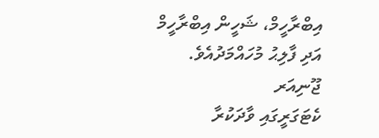އިބްރާހީމް، ޝަހީން އިބްރާހީމް އަދި ފާލިޙު މުހައްމަދުއެވެ. ޖޫނިއަރ
ކެޓަގަރީގައި ވާދަކުރާ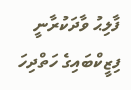ފާލިޙު ވާދަކުރާނީ ފިޒީކްބައިގެ ހަތްދިހަ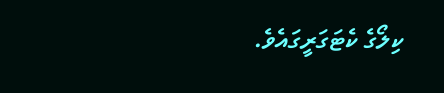ކިލޯގެ ކެޓަގަރީގައެވެ.